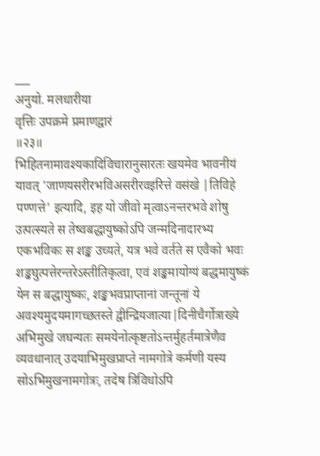___
अनुयो. मलधारीया
वृत्तिः उपक्रमे प्रमाणद्वारं
॥२३॥
भिहितनामावश्यकादिविचारानुसारतः खयमेव भावनीयं यावत् 'जाणयसरीरभविअसरीरवइरित्ते वसंखे |तिविहे पण्णत्ते' इत्यादि, इह यो जीवो मृत्वाऽनन्तरभवे शोषु उत्पत्स्यते स तेष्वबद्धायुष्कोऽपि जन्मदिनादारभ्य एकभविकः स शङ्ख उच्यते, यत्र भवे वर्तते स एवैको भवः शङ्खघुत्पत्तेरन्तरेऽस्तीतिकृत्वा, एवं शङ्खमायोग्यं बद्धमायुष्कं येन स बद्धायुष्कः, शङ्खभवप्राप्तानां जन्तूनां ये अवश्यमुदयमागच्छतस्ते द्वीन्द्रियजात्या|दिनीचैर्गोत्राख्ये अभिमुखे जघन्यतः समयेनोत्कृष्टतोऽन्तर्मुहर्तमात्रेणैव व्यवधानात् उदयाभिमुखप्राप्ते नामगोत्रे कर्मणी यस्य सोऽभिमुखनामगोत्रः, तदेष त्रिविधोऽपि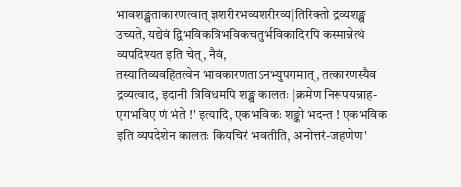भावशङ्खताकारणत्वात् ज्ञशरीरभव्यशरीरव्य|तिरिक्तो द्रव्यशङ्ख उच्यते, यद्येवं द्विभविकत्रिभविकचतुर्भविकादिरपि कस्मान्नेत्थं व्यपदिश्यत इति चेत्, नैवं,
तस्यातिव्यवहितत्वेन भावकारणताऽनभ्युपगमात्, तत्कारणस्यैव द्रव्यत्वाद, इदानी त्रिविधमपि शङ्ख कालतः |क्रमेण निरूपयन्नाह-एगभविए णं भंते !' इत्यादि, एकभविकः शङ्को भदन्त ! एकभविक इति व्यपदेशेन कालतः कियचिरं भवतीति, अनोत्तरं-जहणेण'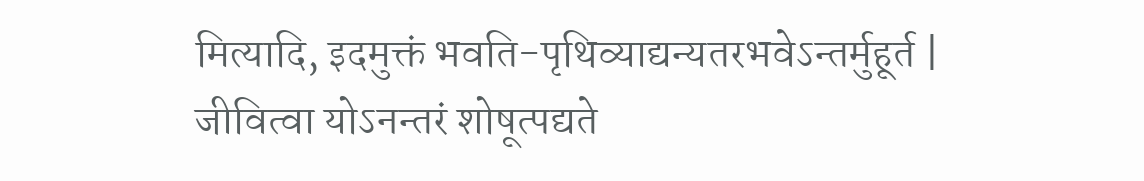मित्यादि, इदमुक्तं भवति-पृथिव्याद्यन्यतरभवेऽन्तर्मुहूर्त | जीवित्वा योऽनन्तरं शोषूत्पद्यते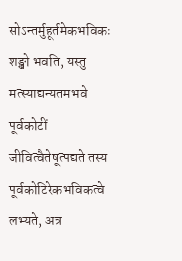सोऽन्तर्मुहूर्तमेकभविकः शङ्खो भवति, यस्तु मत्स्याद्यन्यतमभवे पूर्वकोटीं जीवित्वैतेषूत्पद्यते तस्य पूर्वकोटिरेकभविकत्वे लभ्यते, अत्र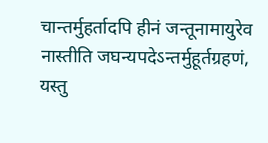चान्तर्मुहर्तादपि हीनं जन्तूनामायुरेव नास्तीति जघन्यपदेऽन्तर्मुहूर्तग्रहणं, यस्तु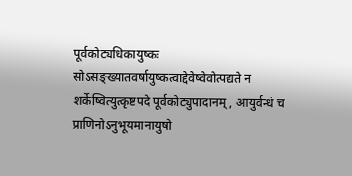पूर्वकोट्यधिकायुष्कः सोऽसङ्ख्यातवर्षायुष्कत्वाद्देवेष्वेवोत्पद्यते न शर्केष्वित्युत्कृष्टपदे पूर्वकोट्युपादानम्, आयुर्वन्धं च प्राणिनोऽनुभूयमानायुषो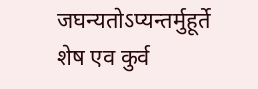जघन्यतोऽप्यन्तर्मुहूर्ते शेष एव कुर्व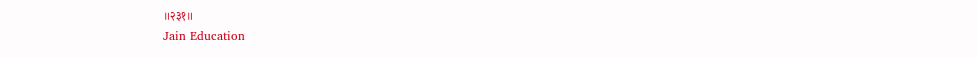॥२३१॥
Jain Education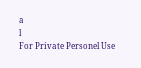a
l
For Private Personel Use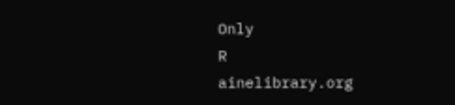Only
R
ainelibrary.org